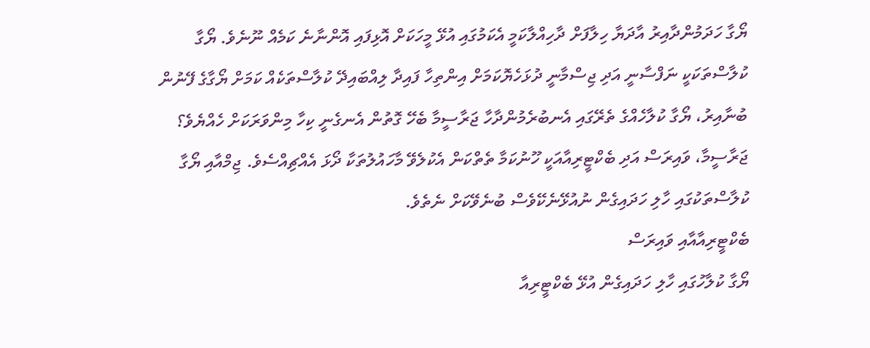ޔޯގާ ހަދަމުންދާއިރު އާދަޔާ ހިލާފަށް ދާހިއްލާކަމީ އެކަމުގައި އުޅޭ މީހަކަށް އޮޅިފައި އޮންނާނެ ކަމެއް ނޫނެވެ. ޔޯގާ ކުލާސްތަކަކީ ނަފްސާނީ އަދި ޖިސްމާނީ ދުޅަހެޔޮކަމަށް އިންތިހާ ފައިދާ ލިއްބައިދޭ ކުލާސްތަކެއް ކަމަށް ޔޯގާގެ ފޭނުން ބުނާއިރު، ޔޯގާ ކުލާހެއްގެ ތެރޭގައި އެނބުރެމުންދާހާ ޖަރާސީމާ ބެހޭ ގޮތުން އެނގެނީ ކިހާ މިންވަރަކަށް ހެއްޔެވެ؟ ޖަރާސީމާ، ވައިރަސް އަދި ބެކްޓީރިއާއަކީ ހޫނުކަމާ ތެތްކަން އެކުލެވޭ މާހައުލުތަކާ ދޯޅަ އެއްޗިއްސެވެ. ޖިމްއާއި ޔޯގާ ކުލާސްތަކުގައި ހާލި ހަދައިގެން ނުއުޅޭނެކޭވެސް ބުނެވޭކަށް ނެތެވެ.
ބެކްޓީރިއާއާއި ވައިރަސް
ޔޯގާ ކުލާހުގައި ހާލި ހަދައިގެން އުޅޭ ބެކްޓީރިއާ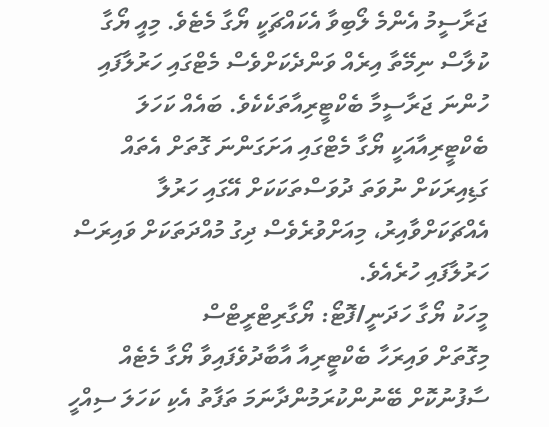ޖަރާސީމު އެންމެ ލޯބިވާ އެކައްޗަކީ ޔޯގާ މެޓެވެ. މިއީ ޔޯގާ ކުލާސް ނިމޭތާ އިރެއް ވަންދެކަށްވެސް މެޓްގައި ހަރުލާފައި ހުންނަ ޖަރާސީމާ ބެކްޓީރިއާތަކެކެވެ. ބައެއް ކަހަލަ ބެކްޓީރިއާއަކީ ޔޯގާ މެޓްގައި އަށަގަންނަ ގޮތަށް އެތައް ގަޑިއިރަކަށް ނުވަތަ ދުވަސްތަކަކަށް އޭގައި ހަރުލާ އެއްޗަކަށްވާއިރު، މިއަށްވުރެވެސް ދިގު މުއްދަތަކަށް ވައިރަސް ހަރުލާފައި ހުރެއެވެ.
މީހަކު ޔޯގާ ހަދަނީ/ފޮޓޯ: ޔޯގާރިޓްރީޓްސް
މިގޮތަށް ވައިރަހާ ބެކްޓީރިއާ އާބާދުވެފައިވާ ޔޯގާ މެޓެއް ސާފުނުކޮށް ބޭނުންކުރަމުންދާނަމަ ތަފާތު އެކި ކަހަލަ ސިއްހީ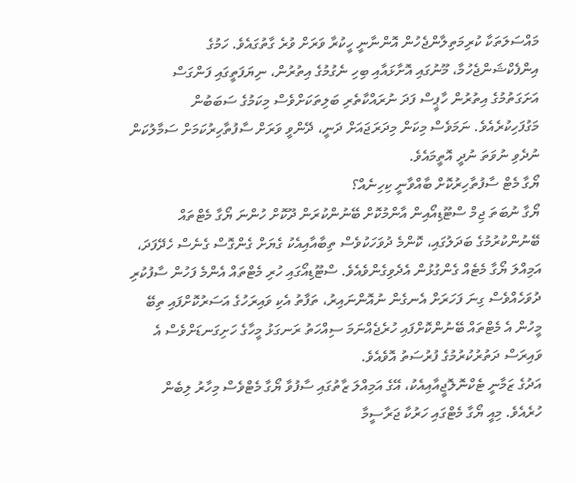މައްސަލަތަކާ ކުރިމަތިލާންޖެހުން އޮންނާނީ ހީކުރާ ވަރަށް ވުރެ ގާތުގައެވެ. ހަމުގެ އިންފެކްޝަންޖެހުމާ، މޫނުގައި އޮށާޅައާއި ބިހި ނެގުމުގެ އިތުރުން، ނިޔަފަތީގައި ފަންގަސް އަށަގަތުމުގެ އިތުރުން ހާޕީސް ފަދަ ނުރައްކާތެރި ބަލިތަކަށްވެސް މިކަމުގެ ސަބަބުން މަގުފަހިކުރެއެވެ. ނަމަވެސް މިކަން މިދަރަޖައަށް ދަނީ، ދޭންވީ ވަރަށް ސާފުތާހިރުކަމަށް ސަމާލުކަން ނުދެވި ނުވަތަ ނުދީ އޮތީމައެވެ.
ޔޯގާ މެޓް ސާފުތާހިރުކޮށް ބާއްވާނީ ކިހިނެއް؟
ޔޯގާ ނުބަތަ ޖިމް ސްޓޫޑިއޯއިން އާންމުކޮށް ބޭނުންކުރަން ދޫކޮށް ހުންނަ ޔޯގާ މެޓްތައް ބޭނުންކުރުމުގެ ބަދަލުގައި، ކޮންމެ ދުވަހަކުވެސް ތިބާއާއިއެކު ގެޔަށް ގެންގޮސް ގެނެސް ހެދޭފަދަ، އަމިއްލަ ޔޯގާ މެޓެއް ގެންގުޅުން އެދެވިގެންވެއެވެ. ސްޓޫޑިއޯގައި ހުރި މެޓްތައް އެންމެ ފަހުން ސާފުކުރި ދުވަހެއްވެސް ގިނަ ފަހަރަށް އެނގެން ނުއޮންނައިރު، ތަފާތު އެކި ވައިރަހުގެ އަސަރުކޮށްފައި ތިބޭ މީހުން އެ މެޓްތައް ބޭނުންކޮށްފައި ހުރެޖެއްނަމަ ސިއްހަތު ރަނގަޅު މީހާގެ ހަށިގަނޑަށްވެސް އެ ވައިރަސް ދަތުރުކުރުމުގެ ފުރުސަތު އޮވެއެވެ.
އަދުގެ ޒަމާނީ ޓެކްނޮލޮޖީއާއިއެކު، އޭގެ އަމިއްލަ ޒާތުގައި ސާފުވާ ޔޯގާ މެޓްވެސް މިހާރު ލިބެން ހުރެއެވެ. މިއީ ޔޯގާ މެޓްގައި ހަރުކާ ޖަރާސީމާ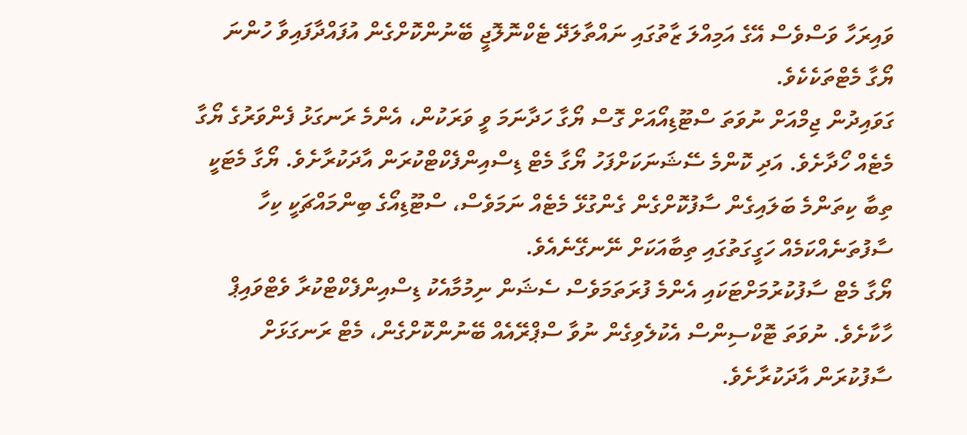ވައިރަހާ ވަސްވެސް އޭގެ އަމިއްލަ ޒާތުގައި ނައްތާލަދޭ ޓެކްނޮލޮޖީ ބޭނުންކޮށްގެން އުފައްދާފައިވާ ހުންނަ ޔޯގާ މެޓްތަކެކެވެ.
ގަވައިދުން ޖިމްއަށް ނުވަތަ ސްޓޫޑިއޯއަށް ގޮސް ޔޯގާ ހަދާނަމަ ވީ ވަރަކުން، އެންމެ ރަނގަޅު ފެންވަރުގެ ޔޯގާ މެޓެއް ހޯދާށެވެ. އަދި ކޮންމެ ސޭޝަނަކަށްފަހު ޔޯގާ މެޓް ޑިސްއިންފެކްޓްކުރަން އާދަކުރާށެވެ. ޔޯގާ މެޓަކީ ތިބާ ކިތަންމެ ބަލައިގެން ސާފުކޮށްގެން ގެންގުޅޭ މެޓެއް ނަމަވެސް، ސްޓޫޑިއޯގެ ބިންމައްޗަކީ ކިހާ ސާފުތަނެއްކަމެއް ހަގީގަތުގައި ތިބާއަކަށް ނޭނގޭނެއެވެ.
ޔޯގާ މެޓް ސާފުކުރުމަށްޓަކައި އެންމެ ފުރަތަމަވެސް ސެޝަން ނިމުމާއެކު ޑިސްއިންފެކްޓްކުރާ ވެޓްވައިޕް ހާކާށެވެ. ނުވަތަ ޓޮކްސިންސް އެކުލެވިގެން ނުވާ ސްޕްރޭއެއް ބޭނުންކޮށްގެން، މެޓް ރަނގަޅަށް ސާފުކުރަން އާދަކުރާށެވެ.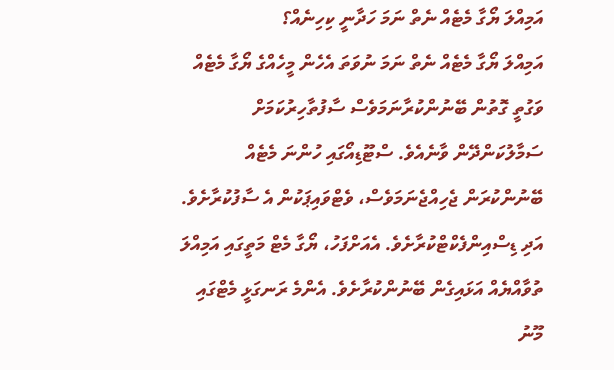އަމިއްލަ ޔޯގާ މެޓެއް ނެތް ނަމަ ހަދާނީ ކިހިނެއް؟
އަމިއްލަ ޔޯގާ މެޓެއް ނެތް ނަމަ ނުވަތަ އެހެން މީހެއްގެ ޔޯގާ މެޓެއް ވަގުތީ ގޮތުން ބޭނުންކުރާނަމަވެސް ސާފުތާހިރުކަމަށް ސަމާލުކަންދޭން ވާނެއެވެ. ސްޓޫޑިއޯގައި ހުންނަ މެޓެއް ބޭނުންކުރަން ޖެހިއްޖެނަމަވެސް، ވެޓްވައިޕަކުން އެ ސާފުކުރާށެވެ. އަދި ޑިސްއިންފެކްޓްކުރާށެވެ. އެއަށްފަހު، ޔޯގާ މެޓް މަތީގައި އަމިއްލަ ތުވާއްޔެއް އަޅައިގެން ބޭނުންކުރާށެވެ. އެންމެ ރަނގަޅީ މެޓްގައި މޫނު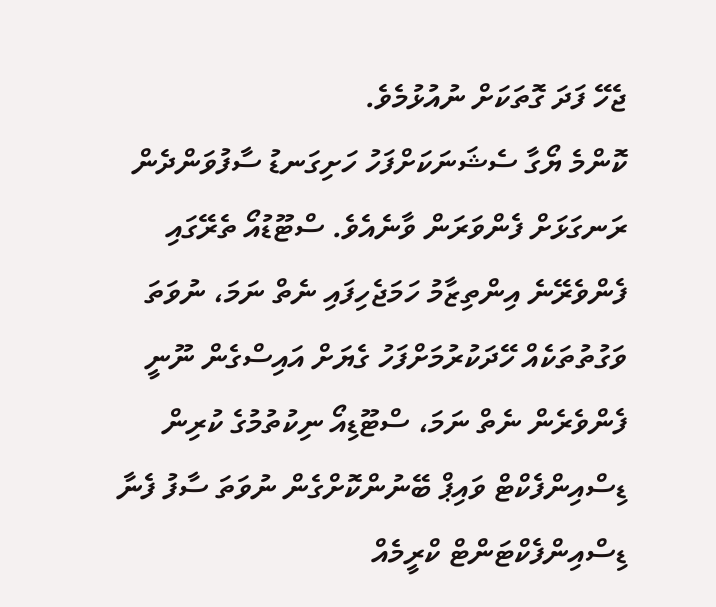ޖެހޭ ފަދަ ގޮތަކަށް ނުއުޅުމެވެ.
ކޮންމެ ޔޯގާ ސެޝަނަކަށްފަހު ހަށިގަނޑު ސާފުވަންދެން ރަނގަޅަށް ފެންވަރަން ވާނެއެވެ. ސްޓޫޑުއޯ ތެރޭގައި ފެންވެރޭނެ އިންތިޒާމު ހަމަޖެހިފައި ނެތް ނަމަ، ނުވަތަ ވަގުތުތަކެއް ހޭދަކުރުމަށްފަހު ގެޔަށް އައިސްގެން ނޫނީ ފެންވެރެން ނެތް ނަމަ، ސްޓޫޑިއޯ ނިކުތުމުގެ ކުރިން ޑިސްއިންފެކްޓް ވައިޕް ބޭނުންކޮށްގެން ނުވަތަ ސާފު ފެނާ ޑިސްއިންފެކްޓަންޓް ކްރީމެއް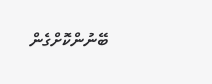ބޭނުންކޮށްގެން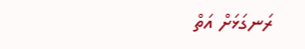ރަނގަޅަށް އަތް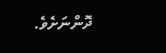ދޮންނަށެވެ.